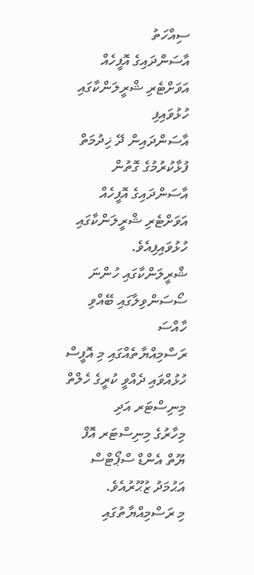ސިއްހަތު
އާސަންދައިގެ އޮފީހެއް އަވަށްޓެރި ޝްރީލަންކާގައި ހުޅުވައިފި
އާސަންދައިން ދޭ ޚިދުމަތް ފުޅާކުރުމުގެ ގޮތުން
އާސަންދައިގެ އޮފީހެއް އަވަށްޓެރި ޝްރީލަންކާގައި ހުޅުވައިފިއެވެ.
ޝްރީލަންކާގައި ހުންނަ ސޯސަންވިލާގައި ބޭއްވި ހާއްސަ
ރަސްމިއްޔާތެއްގައި މި އޮފީސް ހުޅުއްވައި ދެއްވީ ކުރީގެ ހެލްތް މިނިސްޓަރ އަދި
މިހާރުގެ މިނިސްޓަރ އޮފް ޔޫތް އެންޑް ސްޕޯޓްސް އަޙުމަދު ޒުޙޫރުއެވެ.
މި ރަސްމިއްޔާތުގައި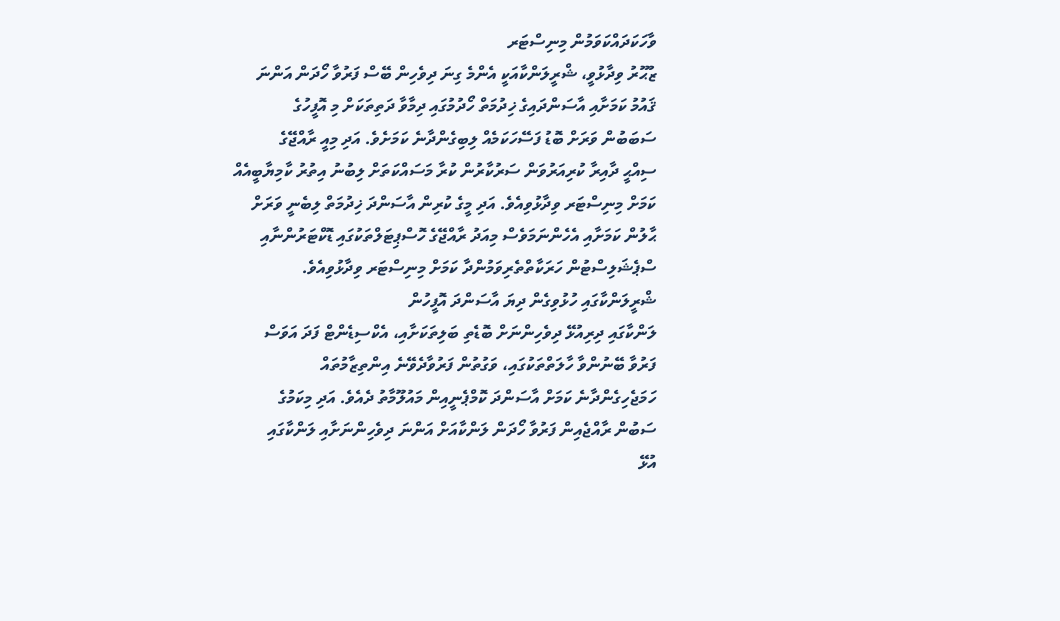ވާހަކަދައްކަވަމުން މިނިސްޓަރ
ޒުޙޫރު ވިދާޅުވީ، ޝްރީލަންކާއަކީ އެންމެ ގިނަ ދިވެހިން ބޭސް ފަރުވާ ހޯދަން އަންނަ
ޤައުމު ކަމަށާއި އާސަންދައިގެ ޚިދުމަތް ހޯދުމުގައި ދިމާވާ ދަތިތަކަށް މި އޮފީހުގެ
ސަބަބުން ވަރަށް ބޮޑު ފަސޭހަކަމެއް ލިބިގެންދާނެ ކަމަށެވެ. އަދި މިއީ ރާއްޖޭގެ
ސިއްޙީ ދާއިރާ ކުރިއަރުވަން ސަރުކާރުން ކުރާ މަސައްކަތަށް ލިބުނު އިތުރު ކާމިޔާބީއެއް
ކަމަށް މިނިސްޓަރ ވިދާޅުވިއެވެ. އަދި މީގެ ކުރިން އާސަންދަ ޚިދުމަތް ލިބެނީ ވަރަށް
ޙާލުން ކަމަށާއި އެހެންނަމަވެސް މިއަދު ރާއްޖޭގެ ހޮސްޕިޓަލްތަކުގައި ޑޮކްޓަރުންނާއި
ސްޕެޝަލިސްޓުން ހަރަކާތްތެރިވަމުންދާ ކަމަށް މިނިސްޓަރ ވިދާޅުވިއެވެ.
ޝްރީލަންކާގައި ހުޅުވިގެން ދިޔަ އާސަންދަ އޮފީހުން
ލަންކާގައި ދިރިއުޅޭ ދިވެހިންނަށް ބޮޑެތި ބަލިތަކަށާއި، އެކްސިޑެންޓް ފަދަ އަވަސް
ފަރުވާ ބޭނުންވާ ހާލަތްތަކުގައި، ވަގުތުން ފަރުވާދެވޭނެ އިންތިޒާމުތައް
ހަމަޖެހިގެންދާނެ ކަމަށް އާސަންދަ ކޮމްޕެނީއިން މައުލޫމާތު ދެއެވެ. އަދި މިކަމުގެ
ސަބުން ރާއްޖެއިން ފަރުވާ ހޯދަން ލަންކާއަށް އަންނަ ދިވެހިންނަށާއި ލަންކާގައި
އުޅޭ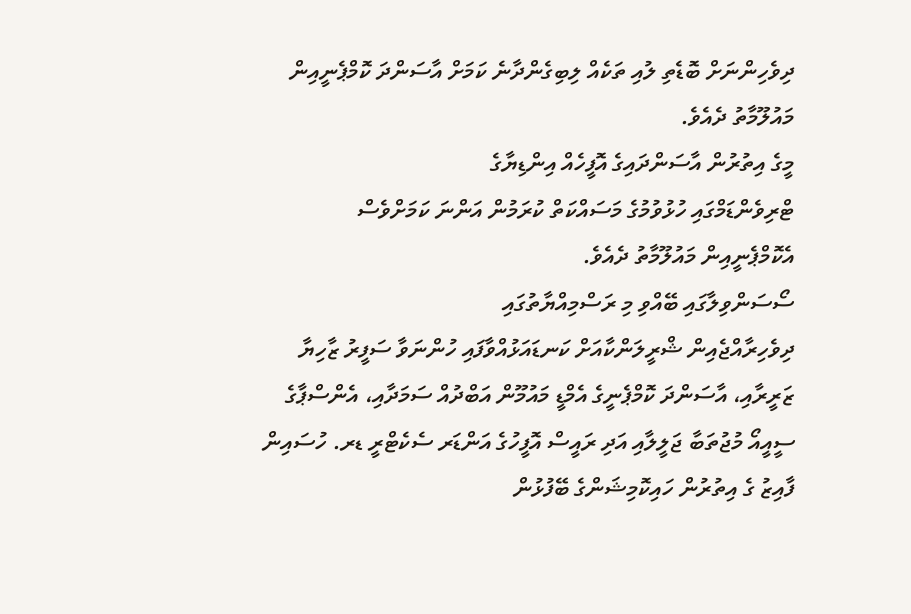ދިވެހިންނަށް ބޮޑެތި ލުއި ތަކެއް ލިބިގެންދާނެ ކަމަށް އާސަންދަ ކޮމްޕެނީއިން
މައުލޫމާތު ދެއެވެ.
މީގެ އިތުރުން އާސަންދައިގެ އޮފީހެއް އިންޑިޔާގެ
ޓްރިވެންޑަމްގައި ހުޅުވުމުގެ މަސައްކަތް ކުރަމުން އަންނަ ކަމަށްވެސް
އެކޮމްޕެނީއިން މައުލޫމާތު ދެއެވެ.
ސޯސަންވިލާގައި ބޭއްވި މި ރަސްމިއްޔާތުގައި
ދިވެހިރާއްޖެއިން ޝްރީލަންކާއަށް ކަނޑައަޅުއްވާފައި ހުންނަވާ ސަފީރު ޒާހިޔާ
ޒަރީރާއި، އާސަންދަ ކޮމްޕެނީގެ އެމްޑީ މައުމޫން އަބްދުއް ސަމަދާއި، އެންސްޕާގެ
ސީއީއޯ މުޖުތަބާ ޖަލީލާއި އަދި ރައީސް އޮފީހުގެ އަންޑަރ ސެކެޓްރީ ޑރ. ހުސައިން
ފާއިޒު ގެ އިތުރުން ހައިކޮމިޝަންގެ ބޭފުޅުން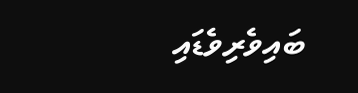ބައިވެރިވެޑައި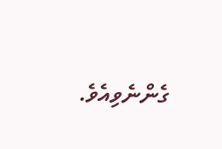ގެންނެވިއެވެ.